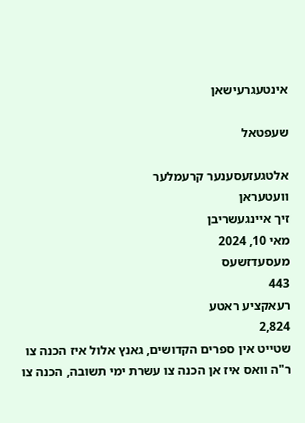אינטעגרעישאן

שעפטאל

אלטגעזעסענער קרעמלער
וועטעראן
זיך איינגעשריבן
מאי 10, 2024
מעסעדזשעס
443
רעאקציע ראטע
2,824
שטייט אין ספרים הקדושים, גאנץ אלול איז הכנה צו ר"ה וואס איז אן הכנה צו עשרת ימי תשובה, הכנה צו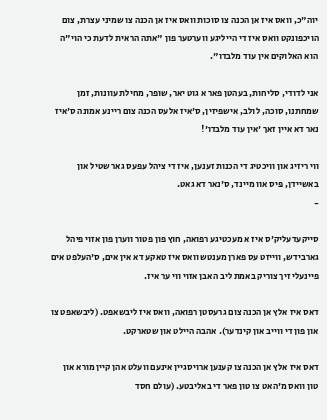יוה"כ, וואס איז אן הכנה צו סוכות וואס איז אן הכנה צו שמיני עצרת, צום הויכפונקט וואס איז די הייליגע ווערטער פון "אתה הראית לדעת כי הוי"ה הוא האלוקים אין עוד מלבדו".

אני לדודי, סליחות, בעהטן פאר א גוט יאר, שופר, מחילת עוונות, זמן שמחתנו, סוכה, לולב, אישפיזין, ס'איז אלעס הכנה צום ריינע אמונה ס'איז נאר דא איין זאך 'אין עוד מלבדו'!

ווי ריזיג און וויכטיג די הכנות זענען, איז די ציהל עפעס גאר שטיל און באשיידן, פּיס אוו מיינד, ס'נאר דא גאט.
-

סייקעדעליק'ס איז א מעכטיגע רפואה, חוץ פון פטור ווערן פון אזוי פיהל גארבידש, ווייזט עס פארן מענטש וואס איז טאקע דא אין אים, ס'העלפט אים פיינעלי זיך צוריק באמת ליב האבן אזוי ווי ער איז.

דאס איז אלץ אן הכנה צום גרעסטן רפואה, וואס איז ליבשאפט. (ליבשאפט צו און פון די ווייב און קינדער). אהבה היילט און שטארקט.

דאס איז אלץ אן הכנה צו קענען ארויסגיין אינעם וועלט אהן קיין מורא און טון וואס מ'האט צו טון פאר די באליבטע. (עולם חסד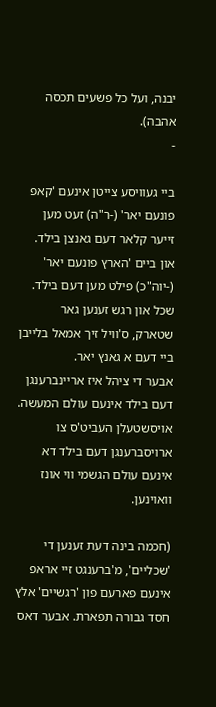יבנה, ועל כל פשעים תכסה אהבה).
-

ביי געוויסע צייטן אינעם 'קאפ פונעם יאר' (-ר"ה) זעט מען זייער קלאר דעם גאנצן בילד. און ביים 'הארץ פונעם יאר' (-יוה"כ) פילט מען דעם בילד. שכל און רגש זענען גאר שטארק, ס'וויל זיך אמאל בלייבן ביי דעם א גאנץ יאר.
אבער די ציהל איז אריינברענגן דעם בילד אינעם עולם המעשה. אויסשטעלן העביט'ס צו ארויסברענגן דעם בילד דא אינעם עולם הגשמי ווי אונז וואוינען.

(חכמה בינה דעת זענען די 'שכליים', מ'ברענגט זיי אראפ אינעם פארעם פון 'רגשיים' אלץ חסד גבורה תפארת. אבער דאס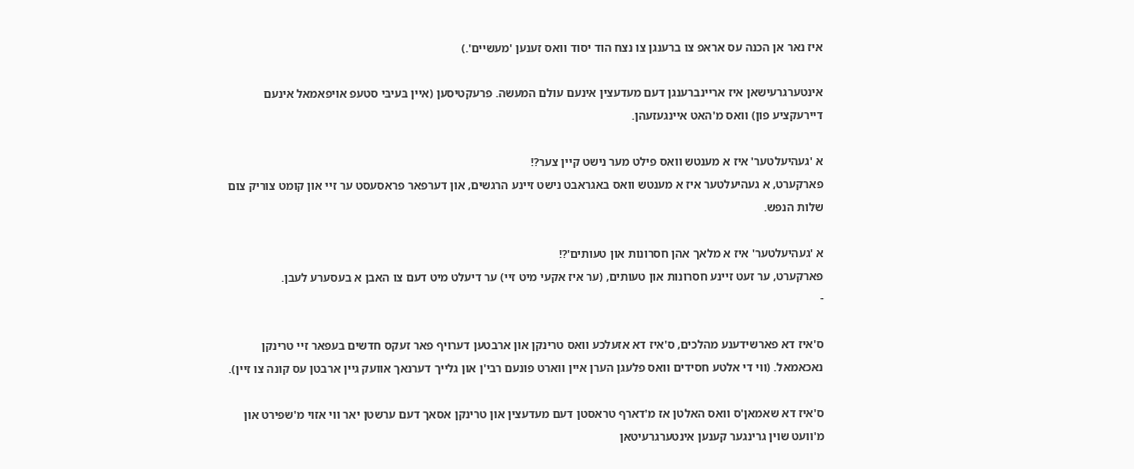איז נאר אן הכנה עס אראפ צו ברענגן צו נצח הוד יסוד וואס זענען 'מעשיים'.)

אינטערגרעישאן איז אריינברענגן דעם מעדעצין אינעם עולם המעשה. פרעקטיסען (איין בּעיבּי סטעפ אויפאמאל אינעם דיירעקציע פון) וואס מ'האט איינגעזעהן.

א 'געהיעלטער' איז א מענטש וואס פילט מער נישט קיין צער?!
פארקערט, א געהיעלטער איז א מענטש וואס באגראבט נישט זיינע הרגשים, און דערפאר פראסעסט ער זיי און קומט צוריק צום שלות הנפש.

א 'געהיעלטער' איז א מלאך אהן חסרונות און טעותים'?!
פארקערט, ער זעט זיינע חסרונות און טעותים, (ער איז אקעי מיט זיי) ער דיעלט מיט דעם צו האבן א בעסערע לעבן.
-

ס'איז דא פארשידענע מהלכים, ס'איז דא אזעלכע וואס טרינקן און ארבטען דערויף פאר זעקס חדשים בעפאר זיי טרינקן נאכאמאל. (ווי די אלטע חסידים וואס פלעגן הערן איין ווארט פונעם רבי'ן און גלייך דערנאך אוועק גיין ארבטן עס קונה צו זיין).

ס'איז דא שאמאן'ס וואס האלטן אז מ'דארף טראסטן דעם מעדעצין און טרינקן אסאך דעם ערשטן יאר ווי אזוי מ'שפירט און מ'וועט שוין גרינגער קענען אינטערגרעיטאן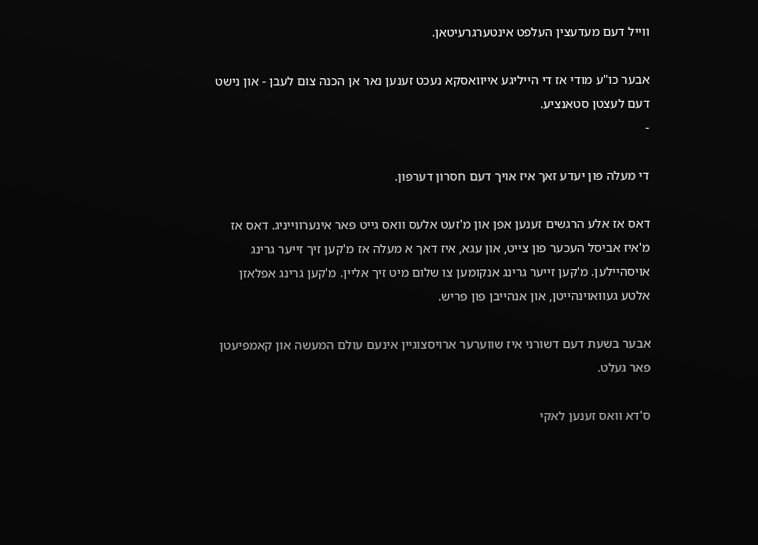ווייל דעם מעדעצין העלפט אינטערגרעיטאן.

אבער כו"ע מודי אז די הייליגע אייוואסקא נעכט זענען נאר אן הכנה צום לעבן - און נישט דעם לעצטן סטאנציע.
-

די מעלה פון יעדע זאך איז אויך דעם חסרון דערפון.

דאס אז אלע הרגשים זענען אפן און מ'זעט אלעס וואס גייט פאר אינערווייניג. דאס אז מ'איז אביסל העכער פון צייט, און עגא, איז דאך א מעלה אז מ'קען זיך זייער גרינג אויסהיילען. מ'קען זייער גרינג אנקומען צו שלום מיט זיך אליין. מ'קען גרינג אפלאזן אלטע געוואוינהייטן, און אנהייבן פון פריש.

אבער בשעת דעם דשורני איז שווערער ארויסצוגיין אינעם עולם המעשה און קאמפיעטן פאר געלט.

ס'דא וואס זענען לאקי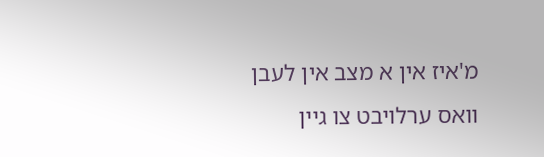מ'איז אין א מצב אין לעבן וואס ערלויבט צו גיין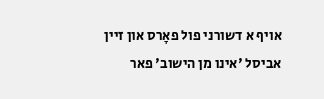אויף א דשורני פול פאָרס און זיין אביסל 'אינו מן הישוב' פאר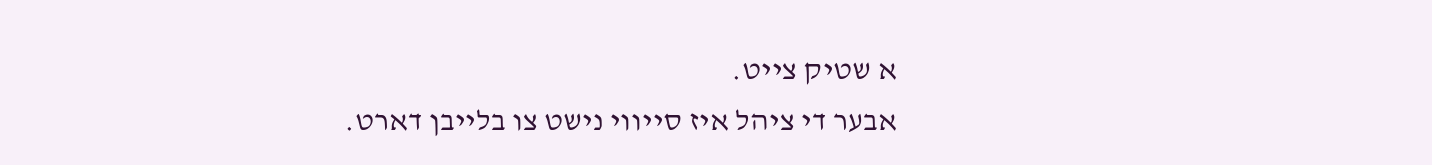א שטיק צייט.
אבער די ציהל איז סייווי נישט צו בלייבן דארט.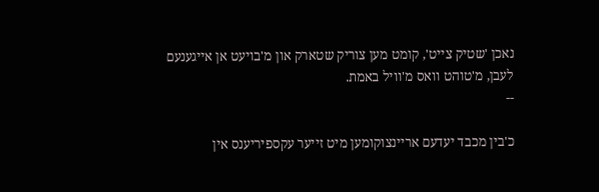נאכן 'שטיק צייט', קומט מען צוריק שטארק און מ'בויעט אן אייגענעם לעבן, מ'טוהט וואס מ'וויל באמת.
--

כ'בין מכבד יעדעם אריינצוקומען מיט זייער עקספיריענס אין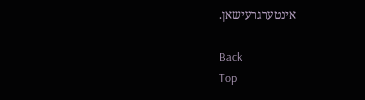אינטערגרעישאן.

Back
Top